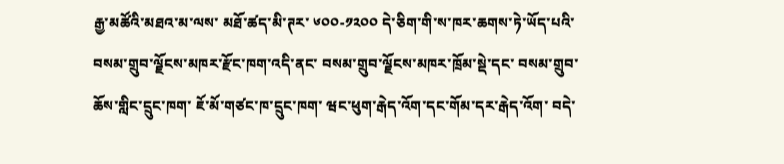རྒྱ་མཚོའི་མཐའ་མ་ལས་ མཐོ་ཚད་མི་ཊར་ ༦༠༠-༡༢༠༠ དེ་ཅིག་གི་ས་ཁར་ཆགས་ཏེ་ཡོད་པའི་ བསམ་གྲུབ་ལྗོངས་མཁར་རྫོང་ཁག་འདི་ནང་ བསམ་གྲུབ་ལྗོངས་མཁར་ཁྲོམ་སྡེ་དང་ བསམ་གྲུབ་ཆོས་གླིང་དྲུང་ཁག་ ཇོ་མོ་གཙང་ཁ་དྲུང་ཁག་ ཝང་ཕུག་རྒེད་འོག་དང་གོམ་དར་རྒེད་འོག་ བདེ་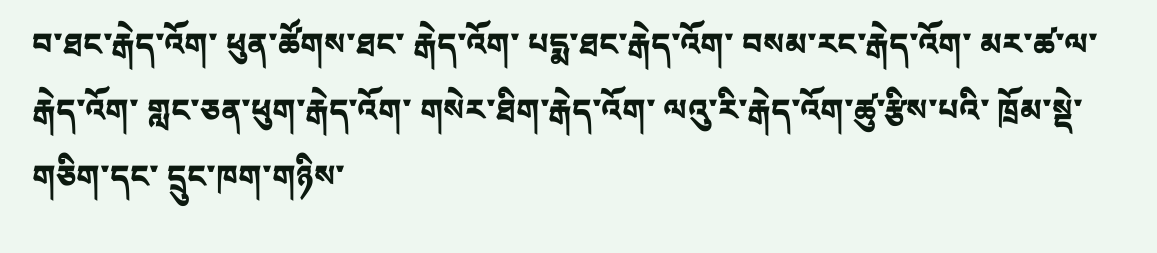བ་ཐང་རྒེད་འོག་ ཕུན་ཚོགས་ཐང་ རྒེད་འོག་ པདྨ་ཐང་རྒེད་འོག་ བསམ་རང་རྒེད་འོག་ མར་ཚ་ལ་རྒེད་འོག་ གླང་ཅན་ཕུག་རྒེད་འོག་ གསེར་ཐིག་རྒེད་འོག་ ལའུ་རི་རྒེད་འོག་ཚུ་རྩིས་པའི་ ཁྲོམ་སྡེ་གཅིག་དང་ དྲུང་ཁག་གཉིས་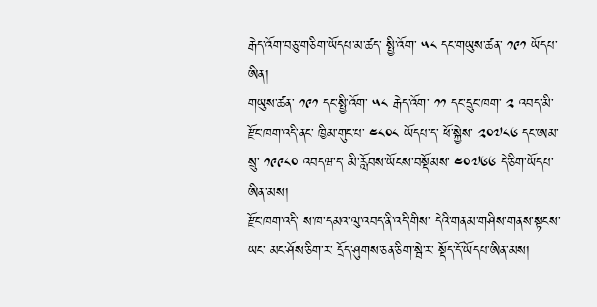རྒེད་འོག་བཅུ་གཅིག་ཡོདཔ་མ་ཚད་ སྤྱི་འོག་ ༥༨ དང་གཡུས་ཚན་ ༡༩༡ ཡོདཔ་ཨིན།
གཡུས་ཚན་ ༡༩༡ དང་སྤྱི་འོག་ ༥༨ རྒེད་འོག་ ༡༡ དང་དྲུང་ཁག་ ༢ འབད་མི་རྫོང་ཁག་འདི་ནང་ ཁྱིམ་གུང་པ་ ༤༨༠༨ ཡོདཔ་ད་ ཕོ་སྐྱེས་ ༢༠༧༨༦ དང་ཨམ་སྲུ་ ༡༩༩༨༠ འབདཝ་ད་ མི་རློབས་ཡོངས་བསྡོམས་ ༤༠༧༦༦ དེ་ཅིག་ཡོདཔ་ཨིན་མས།
རྫོང་ཁག་འདི་ ས་ཁ་དམའ་ལུ་འབད་ནི་འདི་གིས་ དེའི་གནམ་གཤིས་གནས་སྟངས་ཡང་ མང་ཤོས་ཅིག་ར་ དྲོད་ཤུགས་ཅན་ཅིག་སྦེ་ར་ སྡོད་དོ་ཡོདཔ་ཨིན་མས།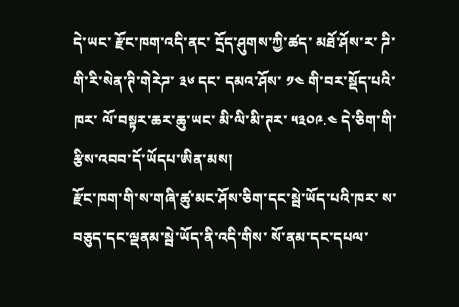དེ་ཡང་ རྫོང་ཁག་འདི་ནང་ དྲོད་ཤུགས་ཀྱི་ཚད་ མཐོ་ཤོས་ར་ ཌི་གི་རི་སེན་ཊི་གེརེཌ་ ༣༦ དང་ དམའ་ཤོས་ ༡༤ གི་བར་སྡོད་པའི་ཁར་ ལོ་བསྟར་ཆར་ཆུ་ཡང་ མི་ལི་མི་ཊར་ ༥༣༠༩.༤ དེ་ཅིག་གི་རྩིས་འབབ་དོ་ཡོདཔ་ཨིན་མས།
རྫོང་ཁག་གི་ས་གཞི་ཚུ་མང་ཤོས་ཅིག་དང་སྦེ་ཡོད་པའི་ཁར་ ས་བཅུད་དང་ལྡནམ་སྦེ་ཡོད་ནི་འདི་གིས་ སོ་ནམ་དང་དཔལ་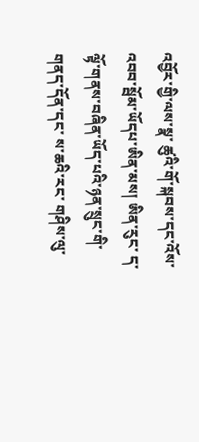འབྱོར་གྱི་ལས་སྣ་ ཚུའི་གོ་སྐབས་དང་འོས་འབབ་སྦོམ་ཡོདཔ་ཨིན་མས། ཨིན་རུང་ ད་ལྟོ་གནས་བཞིན་ཡོད་པའི་ཉན་སྲུང་གི་གནད་དོན་དང་ ས་ཆའི་རང་ གཤིས་ལུ་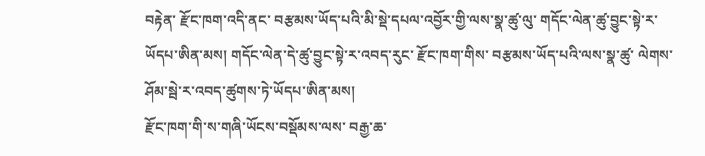བརྟེན་ རྫོང་ཁག་འདི་ནང་ བརྩམས་ཡོད་པའི་མི་སྡེ་དཔལ་འབྱོར་གྱི་ལས་སྣ་ཚུ་ལུ་ གདོང་ལེན་ཚུ་བྱུང་སྟེ་ར་ཡོདཔ་ཨིན་མས། གདོང་ལེན་དེ་ཚུ་བྱུང་སྟེ་ར་འབད་རུང་ རྫོང་ཁག་གིས་ བརྩམས་ཡོད་པའི་ལས་སྣ་ཚུ་ ལེགས་ཤོམ་སྦེ་ར་འབད་ཚུགས་ཏེ་ཡོདཔ་ཨིན་མས།
རྫོང་ཁག་གི་ས་གཞི་ཡོངས་བསྡོམས་ལས་ བརྒྱ་ཆ་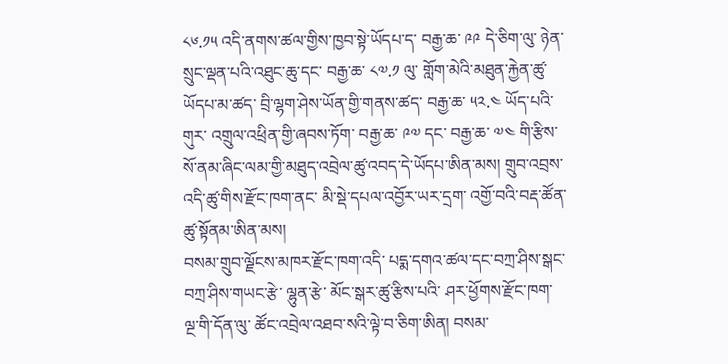༨༦.༡༥ འདི་ནགས་ཚལ་གྱིས་ཁྱབ་སྟེ་ཡོདཔ་ད་ བརྒྱ་ཆ་ ༩༩ དེ་ཅིག་ལུ་ ཉེན་སྲུང་ལྡན་པའི་འཐུང་ཆུ་དང་ བརྒྱ་ཆ་ ༨༧.༡ ལུ་ གློག་མེའི་མཐུན་རྐྱེན་ཚུ་ཡོདཔ་མ་ཚད་ བྲི་ལྷག་ཤེས་ཡོན་གྱི་གནས་ཚད་ བརྒྱ་ཆ་ ༥༢.༤ ཡོད་པའི་གུར་ འགྲུལ་འཕྲིན་གྱི་ཞབས་ཏོག་ བརྒྱ་ཆ་ ༩༧ དང་ བརྒྱ་ཆ་ ༧༤ གི་རྩིས་ སོ་ནམ་ཞིང་ལམ་གྱི་མཐུད་འབྲེལ་ཚུ་འབད་དེ་ཡོདཔ་ཨིན་མས། གྲུབ་འབྲས་འདི་ཚུ་གིས་རྫོང་ཁག་ནང་ མི་སྡེ་དཔལ་འབྱོར་ཡར་དྲག་ འགྱོ་བའི་བརྡ་ཚོན་ཚུ་སྟོནམ་ཨིན་མས།
བསམ་གྲུབ་ལྗོངས་མཁར་རྫོང་ཁག་འདི་ པདྨ་དགའ་ཚལ་དང་བཀྲ་ཤིས་སྒང་ བཀྲ་ཤིས་གཡང་རྩེ་ ལྷུན་རྩེ་ མོང་སྒར་ཚུ་རྩིས་པའི་ ཤར་ཕྱོགས་རྫོང་ཁག་ལྔ་གི་དོན་ལུ་ ཚོང་འབྲེལ་འཐབ་སའི་ལྟེ་བ་ཅིག་ཨིན། བསམ་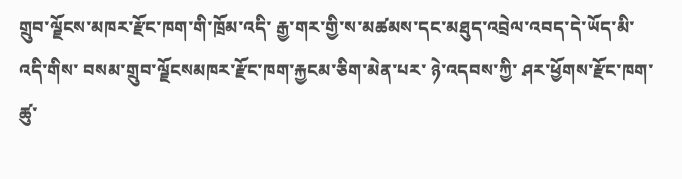གྲུབ་ལྗོངས་མཁར་རྫོང་ཁག་གི་ཁྲོམ་འདི་ རྒྱ་གར་གྱི་ས་མཚམས་དང་མཐུད་འབྲེལ་འབད་དེ་ཡོད་མི་འདི་གིས་ བསམ་གྲུབ་ལྗོངསམཁར་རྫོང་ཁག་རྐྱངམ་ཅིག་མེན་པར་ ཉེ་འདབས་ཀྱི་ ཤར་ཕྱོགས་རྫོང་ཁག་ཚུ་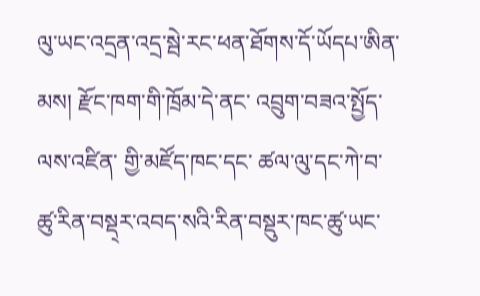ལུ་ཡང་འདྲན་འདྲ་སྦེ་རང་ཕན་ཐོགས་དོ་ཡོདཔ་ཨིན་མས། རྫོང་ཁག་གི་ཁྲོམ་དེ་ནང་ འབྲུག་བཟའ་སྤྱོད་ལས་འཛིན་ གྱི་མཛོད་ཁང་དང་ ཚལ་ལུ་དང་ཀེ་བ་ཚུ་རིན་བསྡ྄ར་འབད་སའི་རིན་བསྡུར་ཁང་ཚུ་ཡང་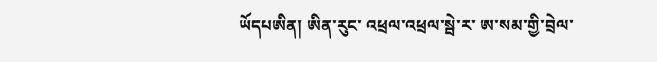ཡོདཔཨིན། ཨིན་རུང་ འཕྲལ་འཕྲལ་སྦེ་ར་ ཨ་སམ་གྱི་བྲེལ་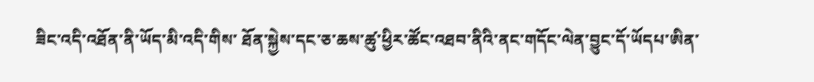ཟིང་འདི་འཐོན་ནི་ཡོད་མི་འདི་གིས་ ཐོན་སྐྱེས་དང་ཅ་ཆས་ཚུ་ཕྱིར་ཚོང་འཐབ་ནིའི་ནང་གདོང་ལེན་བྱུང་དོ་ཡོདཔ་ཨིན་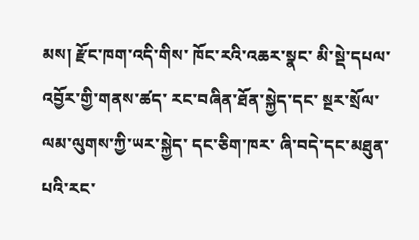མས། རྫོང་ཁག་འདི་གིས་ ཁོང་རའི་འཆར་སྣང་ མི་སྡེ་དཔལ་འབྱོར་གྱི་གནས་ཚད་ རང་བཞིན་ཐོན་སྐྱེད་དང་ སྔར་སྲོལ་ལམ་ལུགས་ཀྱི་ཡར་སྐྱེད་ དང་ཅིག་ཁར་ ཞི་བདེ་དང་མཐུན་པའི་རང་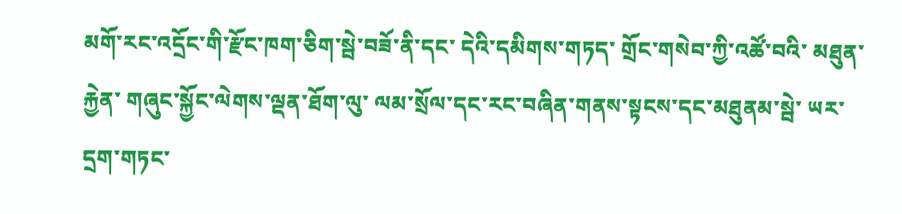མགོ་རང་འདྲོང་གི་རྫོང་ཁག་ཅིག་སྦེ་བཟོ་ནི་དང་ དེའི་དམིགས་གཏད་ གྲོང་གསེབ་ཀྱི་འཚོ་བའི་ མཐུན་རྐྱེན་ གཞུང་སྐྱོང་ལེགས་ལྡན་ཐོག་ལུ་ ལམ་སྲོལ་དང་རང་བཞིན་གནས་སྟངས་དང་མཐུནམ་སྦེ་ ཡར་དྲག་གཏང་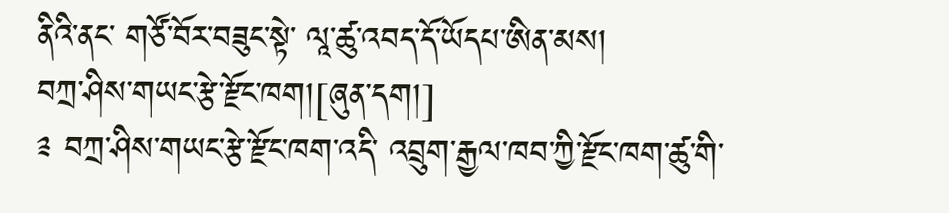ནིའི་ནང་ གཙོ་བོར་བཟུང་སྟེ་ ལཱ་ཚུ་འབད་དོ་ཡོདཔ་ཨིན་མས།
བཀྲ་ཤིས་གཡང་རྩེ་རྫོང་ཁག།[ཞུན་དག།]
༉ བཀྲ་ཤིས་གཡང་རྩེ་རྫོང་ཁག་འདི་ འབྲུག་རྒྱལ་ཁབ་ཀྱི་རྫོང་ཁག་ཚུ་གི་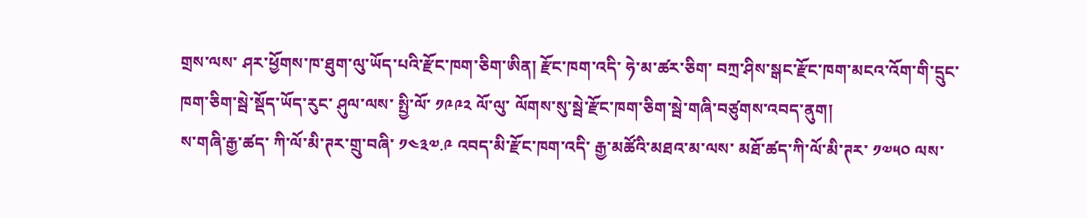གྲས་ལས་ ཤར་ཕྱོགས་ཁ་ཐུག་ལུ་ཡོད་པའི་རྫོང་ཁག་ཅིག་ཨིན། རྫོང་ཁག་འདི་ ཧེ་མ་ཚར་ཅིག་ བཀྲ་ཤིས་སྒང་རྫོང་ཁག་མངའ་འོག་གི་དྲུང་ཁག་ཅིག་སྦེ་སྡོད་ཡོད་རུང་ ཤུལ་ལས་ སྤྱི་ལོ་ ༡༩༩༢ ལོ་ལུ་ ལོགས་སུ་སྦེ་རྫོང་ཁག་ཅིག་སྦེ་གཞི་བཙུགས་འབད་ནུག།
ས་གཞི་རྒྱ་ཚད་ ཀི་ལོ་མི་ཊར་གྲུ་བཞི་ ༡༤༣༧.༩ འབད་མི་རྫོང་ཁག་འདི་ རྒྱ་མཚོའི་མཐའ་མ་ལས་ མཐོ་ཚད་ཀི་ལོ་མི་ཊར་ ༡༧༥༠ ལས་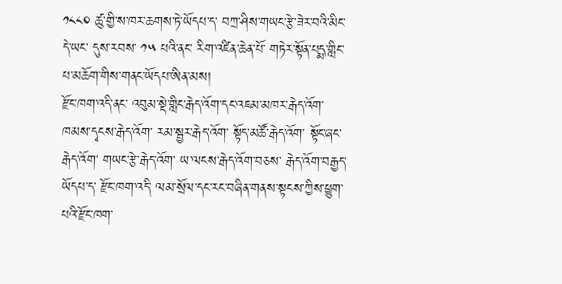༡༨༨༠ ཚུ་གྱི་ས་ཁར་ཆགས་ཏེ་ཡོདཔ་ད་ བཀྲ་ཤིས་གཡང་རྩེ་ཟེར་བའི་མིང་དེ་ཡང་ དུས་རབས་ ༡༥ པའི་ནང་ རིག་འཛིན་ཆེན་པོ་ གཏེར་སྟོན་པདྨ་གླིང་པ་མཆོག་གིས་གནང་ཡོདཔ་ཨིན་མས།
རྫོང་ཁག་འདི་ནང་ འབུམ་སྡེ་གླིང་རྒེད་འོག་དང་འཇམ་མཁར་རྒེད་འོག་ ཁམས་དྭངས་རྒེད་འོག་ རམ་སྦྱར་རྒེད་འོག་ སྟོད་མཚོ་རྒེད་འོག་ སྟོང་ཞང་རྒེད་འོག་ གཡང་རྩེ་རྒེད་འོག་ ཡ་ལངས་རྒེད་འོག་བཅས་ རྒེད་འོག་བརྒྱད་ཡོདཔ་ད་ རྫོང་ཁག་འདི་ ལམ་སྲོལ་དང་རང་བཞིན་གནས་སྟངས་ཀྱིས་ཕྱུག་པའི་རྫོང་ཁག་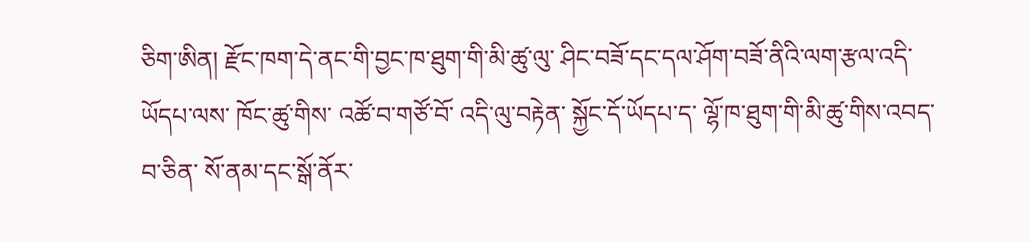ཅིག་ཨིན། རྫོང་ཁག་དེ་ནང་གི་བྱང་ཁ་ཐུག་གི་མི་ཚུ་ལུ་ ཤིང་བཟོ་དང་དལ་ཤོག་བཟོ་ནིའི་ལག་རྩལ་འདི་ཡོདཔ་ལས་ ཁོང་ཚུ་གིས་ འཚོ་བ་གཙོ་བོ་ འདི་ལུ་བརྟེན་ སྐྱོང་དོ་ཡོདཔ་ད་ ལྷོ་ཁ་ཐུག་གི་མི་ཚུ་གིས་འབད་བ་ཅིན་ སོ་ནམ་དང་སྒོ་ནོར་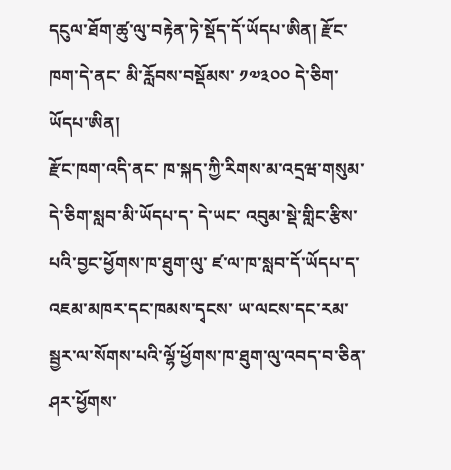དངུལ་ཐོག་ཚུ་ལུ་བརྟེན་ཏེ་སྡོད་དོ་ཡོདཔ་ཨིན། རྫོང་ཁག་དེ་ནང་ མི་རློབས་བསྡོམས་ ༡༧༣༠༠ དེ་ཅིག་ཡོདཔ་ཨིན།
རྫོང་ཁག་འདི་ནང་ ཁ་སྐད་ཀྱི་རིགས་མ་འདྲཝ་གསུམ་དེ་ཅིག་སླབ་མི་ཡོདཔ་ད་ དེ་ཡང་ འབུམ་སྡེ་གླིང་རྩིས་པའི་བྱང་ཕྱོགས་ཁ་ཐུག་ལུ་ ཛ་ལ་ཁ་སླབ་དོ་ཡོདཔ་ད་ འཇམ་མཁར་དང་ཁམས་དྭངས་ ཡ་ལངས་དང་རམ་སྦྱར་ལ་སོགས་པའི་ལྷོ་ཕྱོགས་ཁ་ཐུག་ལུ་འབད་བ་ཅིན་ ཤར་ཕྱོགས་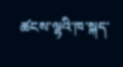ཚངས་ལྷའི་ཁ་སྐད་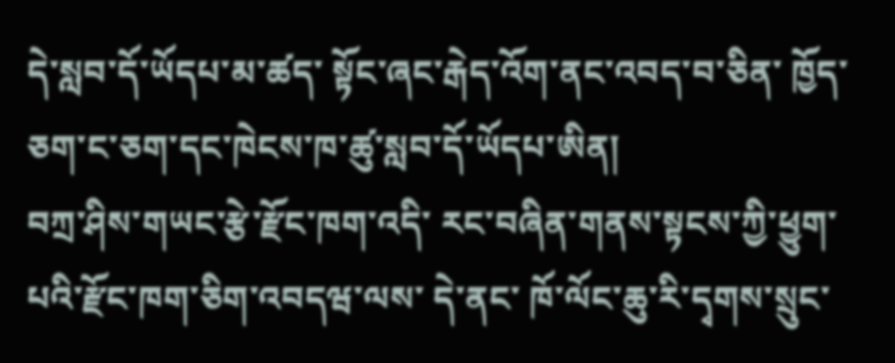དེ་སླབ་དོ་ཡོདཔ་མ་ཚད་ སྟོང་ཞང་རྒེད་འོག་ནང་འབད་བ་ཅིན་ ཁྱོད་ཅག་ང་ཅག་དང་ཁེངས་ཁ་ཚུ་སླབ་དོ་ཡོདཔ་ཨིན།
བཀྲ་ཤིས་གཡང་རྩེ་རྫོང་ཁག་འདི་ རང་བཞིན་གནས་སྟངས་ཀྱི་ཕྱུག་པའི་རྫོང་ཁག་ཅིག་འབདཝ་ལས་ དེ་ནང་ ཁོ་ལོང་ཆུ་རི་དྭགས་སྲུང་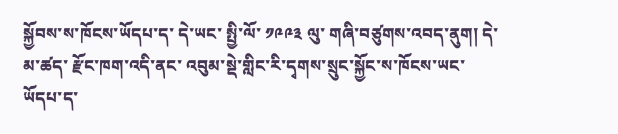སྐྱོབས་ས་ཁོངས་ཡོདཔ་ད་ དེ་ཡང་ སྤྱི་ལོ་ ༡༩༩༣ ལུ་ གཞི་བཙུགས་འབད་ནུག། དེ་མ་ཚད་ རྫོང་ཁག་འདི་ནང་ འབུམ་སྡེ་གླིང་རི་དྭགས་སྲུང་སྐྱོང་ས་ཁོངས་ཡང་ཡོདཔ་ད་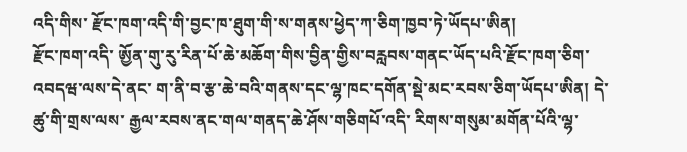འདི་གིས་ རྫོང་ཁག་འདི་གི་བྱང་ཁ་ཐུག་གི་ས་གནས་ཕྱེད་ཀ་ཅིག་ཁྱབ་ཏེ་ཡོདཔ་ཨིན།
རྫོང་ཁག་འདི་ ཨྱོན་གུ་རུ་རིན་པོ་ཆེ་མཆོག་གིས་བྱིན་གྱིས་བརླབས་གནང་ཡོད་པའི་རྫོང་ཁག་ཅིག་འབདཝ་ལས་དེ་ནང་ ག་ནི་བ་རྩ་ཆེ་བའི་གནས་དང་ལྷ་ཁང་དགོན་སྡེ་མང་རབས་ཅིག་ཡོདཔ་ཨིན། དེ་ཚུ་གི་གྲས་ལས་ རྒྱལ་རབས་ནང་གལ་གནད་ཆེ་ཤོས་གཅིགཔོ་འདི་ རིགས་གསུམ་མགོན་པོའི་ལྷ་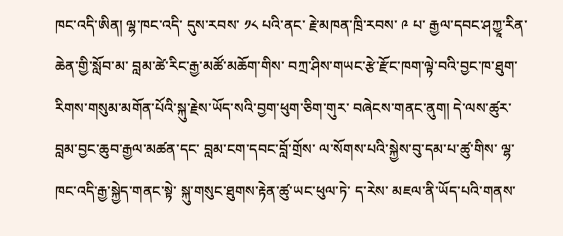ཁང་འདི་ཨིན། ལྷ་ཁང་འདི་ དུས་རབས་ ༡༨ པའི་ནང་ རྗེ་མཁན་ཁྲི་རབས་ ༩ པ་ རྒྱལ་དབང་ཤཀྱཱ་རིན་ཆེན་གྱི་སློབ་མ་ བླམ་ཚེ་རིང་རྒྱ་མཚོ་མཆོག་གིས་ བཀྲ་ཤིས་གཡང་རྩེ་རྫོང་ཁག་ལྟེ་བའི་བྱང་ཁ་ཐུག་ རིགས་གསུམ་མགོན་པོའི་སྐུ་རྗེས་ཡོད་སའི་བྱག་ཕུག་ཅིག་གུར་ བཞེངས་གནང་ནུག། དེ་ལས་ཚུར་ བླམ་བྱང་ཆུབ་རྒྱལ་མཚན་དང་ བླམ་ངག་དབང་བློ་གྲོས་ ལ་སོགས་པའི་སྐྱེས་བུ་དམ་པ་ཚུ་གིས་ ལྷ་ཁང་འདི་རྒྱ་སྐྱེད་གནང་སྟེ་ སྐུ་གསུང་ཐུགས་རྟེན་ཚུ་ཡང་ཕུལ་ཏེ་ ད་རེས་ མཇལ་ནི་ཡོད་པའི་གནས་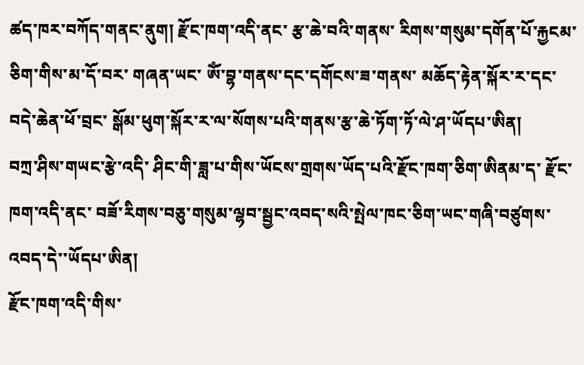ཚད་ཁར་བཀོད་གནང་ནུག། རྫོང་ཁག་འདི་ནང་ རྩ་ཆེ་བའི་གནས་ རིགས་གསུམ་དགོན་པོ་རྐྱངམ་ཅིག་གིས་མ་དོ་བར་ གཞན་ཡང་ ཨོཾ་བྷ་གནས་དང་དགོངས་ཟ་གནས་ མཆོད་རྟེན་སྐོར་ར་དང་བདེ་ཆེན་ཕོ་བྲང་ སྒོམ་ཕུག་སྐོར་ར་ལ་སོགས་པའི་གནས་རྩ་ཆེ་ཏོག་ཏོ་ལེ་ཤ་ཡོདཔ་ཨིན།
བཀྲ་ཤིས་གཡང་རྩེ་འདི་ ཤིང་གི་ཟླ་པ་གིས་ཡོངས་གྲགས་ཡོད་པའི་རྫོང་ཁག་ཅིག་ཨིནམ་ད་ རྫོང་ཁག་འདི་ནང་ བཟོ་རིགས་བཅུ་གསུམ་ལྷབ་སྦྱང་འབད་སའི་སྤེལ་ཁང་ཅིག་ཡང་གཞི་བཙུགས་འབད་དེ་་ཡོདཔ་ཨིན།
རྫོང་ཁག་འདི་གིས་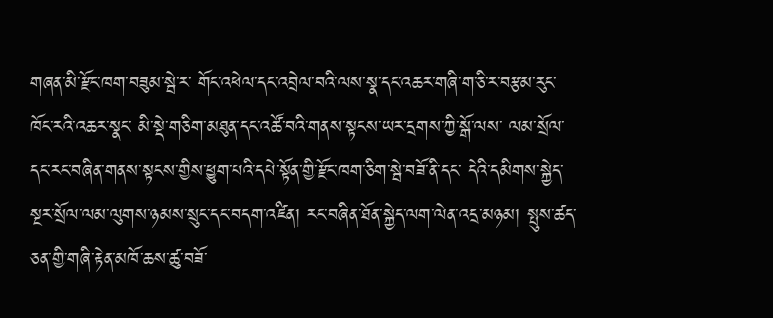གཞན་མི་རྫོང་ཁག་བཟུམ་སྦེ་ར་ གོང་འཕེལ་དང་འབྲེལ་བའི་ལས་སྣ་དང་འཆར་གཞི་ག་ཅི་ར་བརྩམ་རུང་ ཁོང་རའི་འཆར་སྣང་ མི་སྡེ་གཅིག་མཐུན་དང་འཚོ་བའི་གནས་སྟངས་ཡར་དྲགས་ཀྱི་སྒོ་ལས་ ལམ་སྲོལ་དང་རང་བཞིན་གནས་སྟངས་གྱིས་ཕྱུག་པའི་དཔེ་སྟོན་གྱི་རྫོང་ཁག་ཅིག་སྦེ་བཟོ་ནི་དང་ དེའི་དམིགས་སྐྱེད་ སྔར་སྲོལ་ལམ་ལུགས་ཉམས་སྲུང་དང་བདག་འཛིན། རང་བཞིན་ཐོན་སྐྱེད་ལག་ལེན་འདྲ་མཉམ། སྤུས་ཚད་ཅན་གྱི་གཞི་རྟེན་མཁོ་ཆས་ཚུ་བཟོ་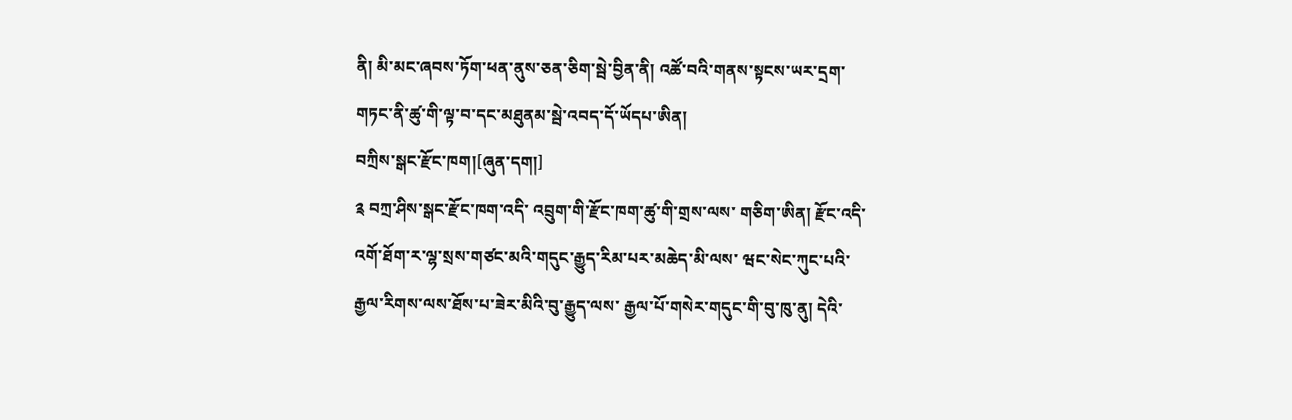ནི། མི་མང་ཞབས་ཏོག་ཕན་ནུས་ཅན་ཅིག་སྦེ་བྱིན་ནི། འཚོ་བའི་གནས་སྟངས་ཡར་དྲག་གཏང་ནི་ཚུ་གི་ལྟ་བ་དང་མཐུནམ་སྦེ་འབད་དོ་ཡོདཔ་ཨིན།
བཀྲིས་སྒང་རྫོང་ཁག།[ཞུན་དག།]
༉ བཀྲ་ཤིས་སྒང་རྫོང་ཁག་འདི་ འབྲུག་གི་རྫོང་ཁག་ཚུ་གི་གྲས་ལས་ གཅིག་ཨིན། རྫོང་འདི་འགོ་ཐོག་ར་ལྷ་སྲས་གཙང་མའི་གདུང་རྒྱུད་རིམ་པར་མཆེད་མི་ལས་ ཝང་སེང་ཀུང་པའི་རྒྱལ་རིགས་ལས་ཐོས་པ་ཟེར་མིའི་བུ་རྒྱུད་ལས་ རྒྱལ་པོ་གསེར་གདུང་གི་བུ་ཁུ་ནུ། དེའི་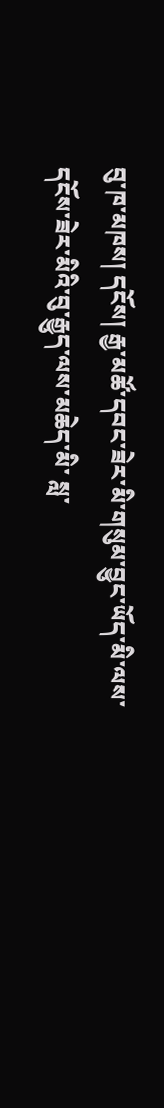བུ་ཁ་མཁས། དངོས། རྒྱ་མཚོ་དབང་ཟེར་མི་གསུམ་བྱུང་ཡོད་མི་ལས་ དངོས་ཟེར་མིའི་བུ་རྒྱུད་ལས་མཆེད་མི་ སླ་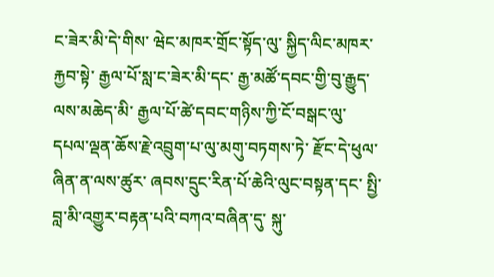ང་ཟེར་མི་དེ་གིས་ ཝེང་མཁར་གྲོང་སྟོད་ལུ་ སྐྱིད་ལིང་མཁར་རྐྱབ་སྟེ་ རྒྱལ་པོ་སླ་ང་ཟེར་མི་དང་ རྒྱ་མཚོ་དབང་གྱི་བུ་རྒྱུད་ལས་མཆེད་མི་ རྒྱལ་པོ་ཚེ་དབང་གཉིས་ཀྱི་ངོ་བསྒང་ལུ་ དཔལ་ལྡན་ཆོས་རྗེ་འབྲུག་པ་ལུ་མགུ་བཏགས་ཏེ་ རྫོང་དེ་ཕུལ་ཞིན་ན་ལས་ཚུར་ ཞབས་དྲུང་རིན་པོ་ཆེའི་ལུང་བསྟན་དང་ སྤྱི་བླ་མི་འགྱུར་བརྟན་པའི་བཀའ་བཞིན་དུ་ སྐུ་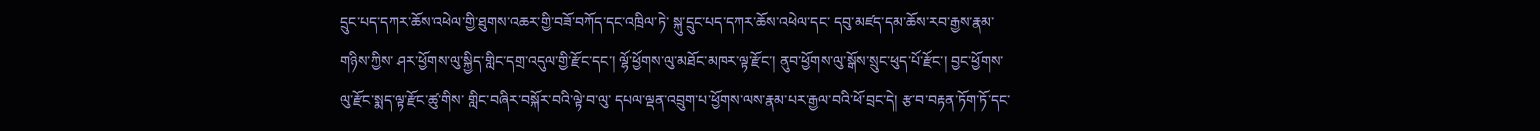དྲུང་པད་དཀར་ཆོས་འཕེལ་གྱི་ཐུགས་འཆར་གྱི་བཟོ་བཀོད་དང་འཁྲིལ་ཏེ་ སྐུ་དྲུང་པད་དཀར་ཆོས་འཕེལ་དང་ དབུ་མཛད་དམ་ཆོས་རབ་རྒྱས་རྣམ་གཉིས་ཀྱིས་ ཤར་ཕྱོགས་ལུ་སྐྱིད་གླིང་དགྲ་འདུལ་གྱི་རྫོང་དང་། ལྷོ་ཕྱོགས་ལུ་མཐོང་མཁར་ལྟ་རྫོང་། ནུབ་ཕྱོགས་ལུ་སྒོས་སྲུང་ཕུད་པོ་རྫོང་། བྱང་ཕྱོགས་ལུ་རྫོང་སྨད་ལྟ་རྫོང་ཚུ་གིས་ གླིང་བཞིར་བསྐོར་བའི་ལྟེ་བ་ལུ་ དཔལ་ལྡན་འབྲུག་པ་ཕྱོགས་ལས་རྣམ་པར་རྒྱལ་བའི་ཕོ་བྲང་དེ། རྩ་བ་བརྟན་ཏོག་ཏོ་དང་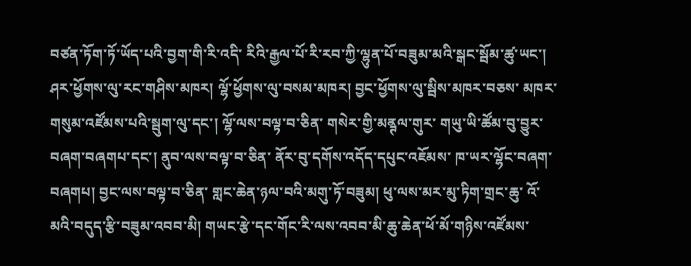བཙན་ཏོག་ཏོ་ཡོད་པའི་བྱག་གི་རི་འདི་ རིའི་རྒྱལ་པོ་རི་རབ་ཀྱི་ལྷུན་པོ་བཟུམ་མའི་སྒང་སྦོམ་ཚུ་ཡང་། ཤར་ཕྱོགས་ལུ་རང་གཤིས་མཁར། ལྷོ་ཕྱོགས་ལུ་བསམ་མཁར། བྱང་ཕྱོགས་ལུ་སྦིས་མཁར་བཅས་ མཁར་གསུམ་འཛོམས་པའི་སྦུག་ལུ་དང་། ལྷོ་ལས་བལྟ་བ་ཅིན་ གསེར་གྱི་མནྚལ་གུར་ གཡུ་ཡི་ཚོམ་བུ་བྱུར་བཞག་བཞགཔ་དང་། ནུབ་ལས་བལྟ་བ་ཅིན་ ནོར་བུ་དགོས་འདོད་དཔུང་འཇོམས་ ཁ་ཡར་ལྷོང་བཞག་བཞགཔ། བྱང་ལས་བལྟ་བ་ཅིན་ གླང་ཆེན་ཉལ་བའི་མགུ་ཏོ་བཟུམ། ཕུ་ལས་མར་མུ་ཏིག་གྲང་ཆུ་ འོ་མའི་བདུད་རྩི་བཟུམ་འབབ་མི། གཡང་རྩེ་དང་གོང་རི་ལས་འབབ་མི་ཆུ་ཆེན་ཕོ་མོ་གཉིས་འཛོམས་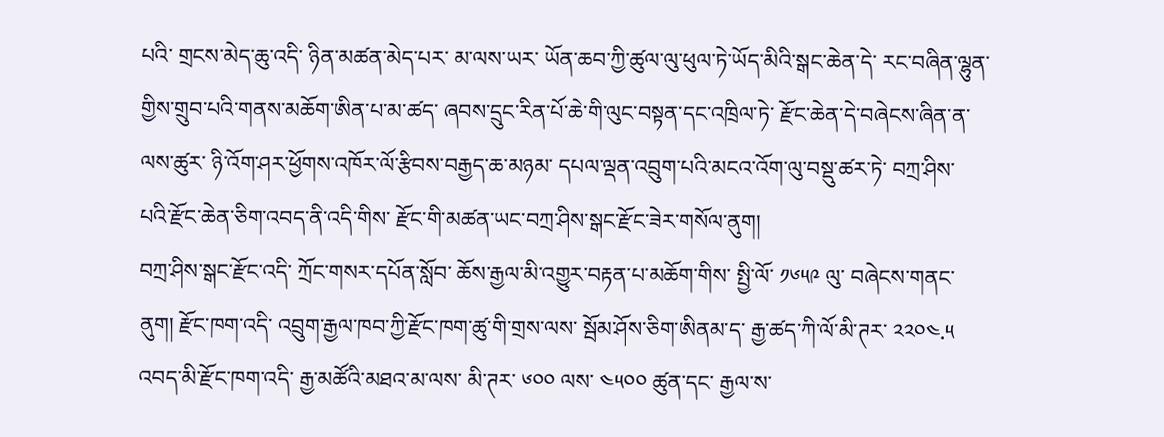པའི་ གྲངས་མེད་ཆུ་འདི་ ཉིན་མཚན་མེད་པར་ མ་ལས་ཡར་ ཡོན་ཆབ་ཀྱི་ཚུལ་ལུ་ཕུལ་ཏེ་ཡོད་མིའི་སྒང་ཆེན་དེ་ རང་བཞིན་ལྷུན་གྱིས་གྲུབ་པའི་གནས་མཆོག་ཨིན་པ་མ་ཚད་ ཞབས་དྲུང་རིན་པོ་ཆེ་གི་ལུང་བསྟན་དང་འཁྲིལ་ཏེ་ རྫོང་ཆེན་དེ་བཞེངས་ཞིན་ན་ལས་ཚུར་ ཉི་འོག་ཤར་ཕྱོགས་འཁོར་ལོ་རྩིབས་བརྒྱད་ཆ་མཉམ་ དཔལ་ལྡན་འབྲུག་པའི་མངའ་འོག་ལུ་བསྡུ་ཚར་ཏེ་ བཀྲ་ཤིས་པའི་རྫོང་ཆེན་ཅིག་འབད་ནི་འདི་གིས་ རྫོང་གི་མཚན་ཡང་བཀྲ་ཤིས་སྒང་རྫོང་ཟེར་གསོལ་ནུག།
བཀྲ་ཤིས་སྒང་རྫོང་འདི་ ཀྲོང་གསར་དཔོན་སློབ་ ཆོས་རྒྱལ་མི་འགྱུར་བརྟན་པ་མཆོག་གིས་ སྤྱི་ལོ་ ༡༦༥༩ ལུ་ བཞེངས་གནང་ནུག། རྫོང་ཁག་འདི་ འབྲུག་རྒྱལ་ཁབ་ཀྱི་རྫོང་ཁག་ཚུ་གི་གྲས་ལས་ སྦོམ་ཤོས་ཅིག་ཨིནམ་ད་ རྒྱ་ཚད་ཀི་ལོ་མི་ཊར་ ༢༢༠༤.༥ འབད་མི་རྫོང་ཁག་འདི་ རྒྱ་མཚོའི་མཐའ་མ་ལས་ མི་ཊར་ ༦༠༠ ལས་ ༤༥༠༠ ཚུན་དང་ རྒྱལ་ས་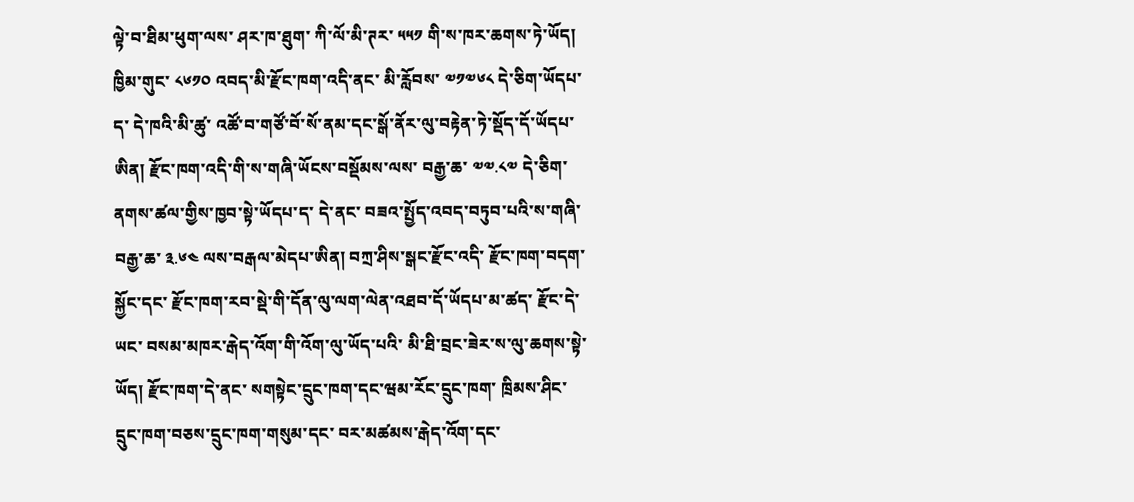ལྟེ་བ་ཐིམ་ཕུག་ལས་ ཤར་ཁ་ཐུག་ ཀི་ལོ་མི་ཊར་ ༥༥༡ གི་ས་ཁར་ཆགས་ཏེ་ཡོད། ཁྱིམ་གུང་ ༨༦༡༠ འབད་མི་རྫོང་ཁག་འདི་ནང་ མི་རློབས་ ༧༡༧༦༨ དེ་ཅིག་ཡོདཔ་ད་ དེ་ཁའི་མི་ཚུ་ འཚོ་བ་གཙོ་བོ་སོ་ནམ་དང་སྒོ་ནོར་ལུ་བརྟེན་ཏེ་སྡོད་དོ་ཡོདཔ་ཨིན། རྫོང་ཁག་འདི་གི་ས་གཞི་ཡོངས་བསྡོམས་ལས་ བརྒྱ་ཆ་ ༧༧.༨༧ དེ་ཅིག་ ནགས་ཚལ་གྱིས་ཁྱབ་སྟེ་ཡོདཔ་ད་ དེ་ནང་ བཟའ་སྤྱོད་འབད་བཏུབ་པའི་ས་གཞི་ བརྒྱ་ཆ་ ༣.༦༤ ལས་བརྒལ་མེདཔ་ཨིན། བཀྲ་ཤིས་སྒང་རྫོང་འདི་ རྫོང་ཁག་བདག་སྐྱོང་དང་ རྫོང་ཁག་རབ་སྡེ་གི་དོན་ལུ་ལག་ལེན་འཐབ་དོ་ཡོདཔ་མ་ཚད་ རྫོང་དེ་ཡང་ བསམ་མཁར་རྒེད་འོག་གི་འོག་ལུ་ཡོད་པའི་ མི་ཐི་བྲང་ཟེར་ས་ལུ་ཆགས་སྟེ་ཡོད། རྫོང་ཁག་དེ་ནང་ སགསྟེང་དྲུང་ཁག་དང་ཝམ་རོང་དྲུང་ཁག་ ཁྲིམས་ཤིང་དྲུང་ཁག་བཅས་དྲུང་ཁག་གསུམ་དང་ བར་མཚམས་རྒེད་འོག་དང་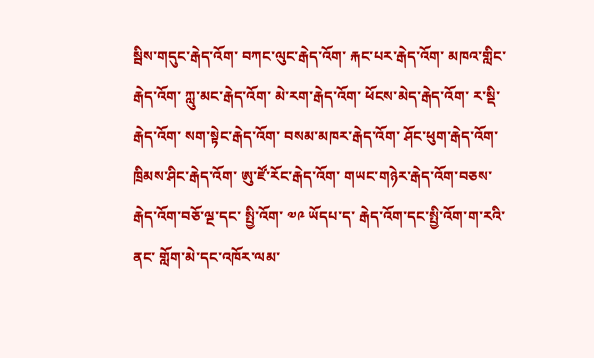སྦིས་གདུང་རྒེད་འོག་ བཀང་ལུང་རྒེད་འོག་ རྐང་པར་རྒེད་འོག་ མཁའ་གླིང་རྒེད་འོག་ ཀླུ་མང་རྒེད་འོག་ མེ་རག་རྒེད་འོག་ ཕོངས་མེད་རྒེད་འོག་ ར་སྡི་རྒེད་འོག་ སག་སྟེང་རྒེད་འོག་ བསམ་མཁར་རྒེད་འོག་ ཤོང་ཕུག་རྒེད་འོག་ ཁྲིམས་ཤིང་རྒེད་འོག་ ཨུ་ཛོ་རོང་རྒེད་འོག་ གཡང་གཉེར་རྒེད་འོག་བཅས་རྒེད་འོག་བཅོ་ལྔ་དང་ སྤྱི་འོག་ ༧༩ ཡོདཔ་ད་ རྒེད་འོག་དང་སྤྱི་འོག་ག་རའི་ནང་ གློག་མེ་དང་འཁོར་ལམ་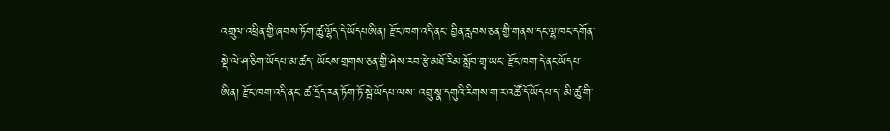འགྲུལ་འཕྲིན་གྱི་ཞབས་ཏོག་ཚུ་ལྷོད་དེ་ཡོདཔཨིན། རྫོང་ཁག་འདི་ནང་ བྱིན་རླབས་ཅན་གྱི་གནས་དང་ལྷ་ཁང་དགོན་སྡེ་ལེ་ཤ་ཅིག་ཡོདཔ་མ་ཚད་ ཡོངས་གྲགས་ཅན་གྱི་ཤེས་རབ་རྩེ་མཐོ་རིམ་སློབ་གྲྭ་ཡང་ རྫོང་ཁག་དེ་ནང་ཡོདཔ་ཨིན། རྫོང་ཁག་འདི་ནང་ ཚ་དྲོད་རན་ཏོག་ཏོ་སྦེ་ཡོདཔ་ལས་ འབྲུ་སྣ་དགུའི་རིགས་ག་ར་འཚོ་དོ་ཡོདཔ་ད་ མི་ཚུ་གི་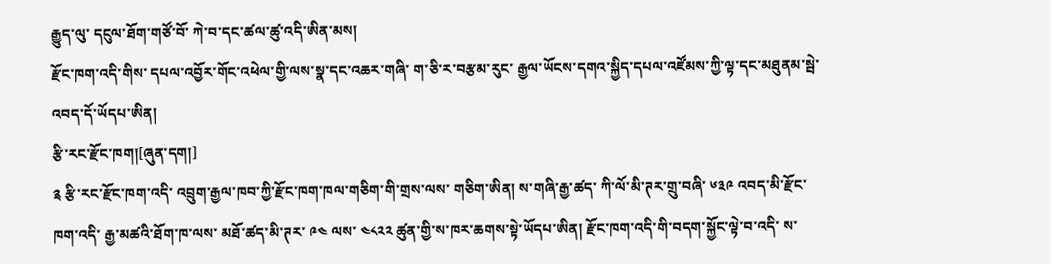རྒྱུད་ལུ་ དངུལ་ཐོག་གཙོ་བོ་ ཀེ་བ་དང་ཚལ་ཚུ་འདི་ཨིན་མས།
རྫོང་ཁག་འདི་གིས་ དཔལ་འབྱོར་གོང་འཕེལ་གྱི་ལས་སྣ་དང་འཆར་གཞི་ ག་ཅི་ར་བརྩམ་རུང་ རྒྱལ་ཡོངས་དགའ་སྐྱིད་དཔལ་འཛོམས་ཀྱི་ལྟ་དང་མཐུནམ་སྦེ་འབད་དོ་ཡོདཔ་ཨིན།
རྩི་རང་རྫོང་ཁག།[ཞུན་དག།]
༉ རྩི་རང་རྫོང་ཁག་འདི་ འབྲུག་རྒྱལ་ཁབ་ཀྱི་རྫོང་ཁག་ཁལ་གཅིག་གི་གྲས་ལས་ གཅིག་ཨིན། ས་གཞི་རྒྱ་ཚད་ ཀི་ལོ་མི་ཊར་གྲུ་བཞི་ ༦༣༩ འབད་མི་རྫོང་ཁག་འདི་ རྒྱ་མཚའི་ཐོག་ཁ་ལས་ མཐོ་ཚད་མི་ཊར་ ༩༤ ལས་ ༤༨༢༢ ཚུན་གྱི་ས་ཁར་ཆགས་སྟེ་ཡོདཔ་ཨིན། རྫོང་ཁག་འདི་གི་བདག་སྐྱོང་ལྟེ་བ་འདི་ ས་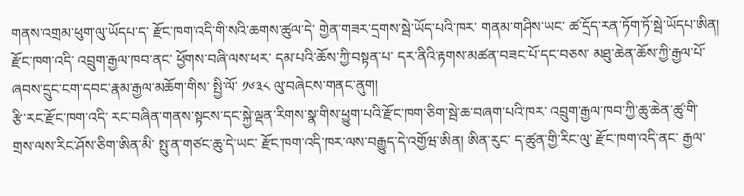གནས་འགྲམ་ཕུག་ལུ་ཡོདཔ་ད་ རྫོང་ཁག་འདི་གི་སའི་ཆགས་ཚུལ་དེ་ གྱེན་གཟར་དྲགས་སྦེ་ཡོད་པའི་ཁར་ གནམ་གཤིས་ཡང་ ཚ་དྲོད་རན་ཏོག་ཏོ་སྦེ་ཡོདཔ་ཨིན། རྫོང་ཁག་འདི་ འབྲུག་རྒྱལ་ཁབ་ནང་ ཕྱོགས་བཞི་ལས་ཕར་ དམ་པའི་ཆོས་ཀྱི་བསྟན་པ་ དར་ནིའི་རྟགས་མཚན་བཟང་པོ་དང་བཅས་ མཐུ་ཆེན་ཆོས་ཀྱི་རྒྱལ་པོ་ ཞབས་དྲུང་ངག་དབང་རྣམ་རྒྱལ་མཆོག་གིས་ སྤྱི་ལོ་ ༡༦༣༨ ལུ་བཞེངས་གནང་ནུག།
རྩི་རང་རྫོང་ཁག་འདི་ རང་བཞིན་གནས་སྟངས་དང་སྐྱེ་ལྡན་རིགས་སྣ་གིས་ཕྱུག་པའི་རྫོང་ཁག་ཅིག་སྦེ་ཆ་བཞག་པའི་ཁར་ འབྲུག་རྒྱལ་ཁབ་ཀྱི་ཆུ་ཆེན་ཚུ་གི་ གྲས་ལས་རིང་ཤོས་ཅིག་ཨིན་མི་ སྤུ་ན་གཙང་ཆུ་དེ་ཡང་ རྫོང་ཁག་འདི་ཁར་ལས་བརྒྱུད་དེ་འགྱོཝ་ཨིན། ཨིན་རུང་ ད་ཚུན་གྱི་རིང་ལུ་ རྫོང་ཁག་འདི་ནང་ རྒྱལ་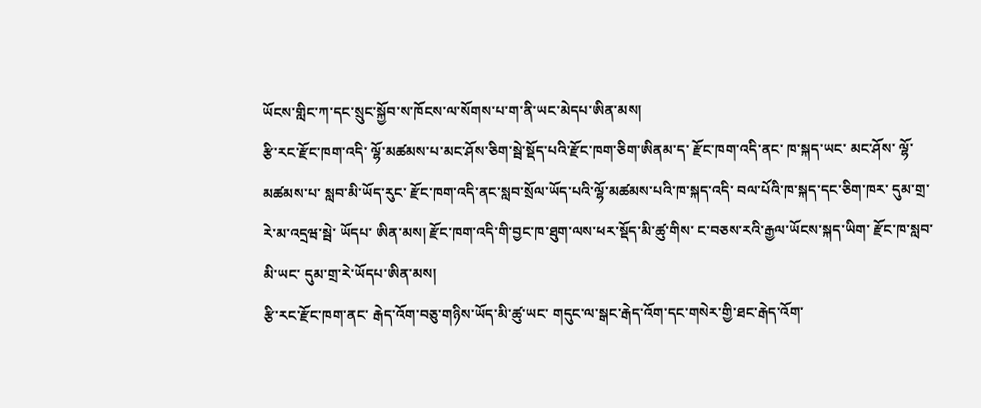ཡོངས་གླིང་ཀ་དང་སྲུང་སྐྱོབ་ས་ཁོངས་ལ་སོགས་པ་ག་ནི་ཡང་མེདཔ་ཨིན་མས།
རྩི་རང་རྫོང་ཁག་འདི་ ལྷོ་མཚམས་པ་མང་ཤོས་ཅིག་སྦེ་སྡོད་པའི་རྫོང་ཁག་ཅིག་ཨིནམ་ད་ རྫོང་ཁག་འདི་ནང་ ཁ་སྐད་ཡང་ མང་ཤོས་ ལྷོ་མཚམས་པ་ སླབ་མི་ཡོད་རུང་ རྫོང་ཁག་འདི་ནང་སླབ་སྲོལ་ཡོད་པའི་ལྷོ་མཚམས་པའི་ཁ་སྐད་འདི་ བལ་པོའི་ཁ་སྐད་དང་ཅིག་ཁར་ དུམ་གྲ་རེ་མ་འདྲཝ་སྦེ་ ཡོདཔ་ ཨིན་མས། རྫོང་ཁག་འདི་གི་བྱང་ཁ་ཐུག་ལས་ཕར་སྡོད་མི་ཚུ་གིས་ ང་བཅས་རའི་རྒྱལ་ཡོངས་སྐད་ཡིག་ རྫོང་ཁ་སླབ་མི་ཡང་ དུམ་གྲ་རེ་ཡོདཔ་ཨིན་མས།
རྩི་རང་རྫོང་ཁག་ནང་ རྒེད་འོག་བཅུ་གཉིས་ཡོད་མི་ཚུ་ཡང་ གདུང་ལ་སྒང་རྒེད་འོག་དང་གསེར་གྱི་ཐང་རྒེད་འོག་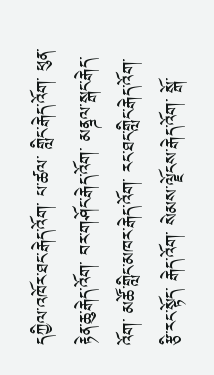དཀྱིལ་འཁོར་ཐང་རྒེད་འོག་ པ་ཚལ་ གླིང་རྒེད་འོག་ ཕུན་རྟེན་ཆུ་རྒེད་འོག་ བར་གཤོང་རྒེད་འོག་ མནྜལ་སྒང་རྒེད་འོག་ མཚོ་གླིང་མཁར་རྒེད་འོག་ རང་ཐང་གླིང་རྒེད་འོག་ རྩི་རང་སྟོད་ རྒེད་འོག་ སེམས་ལྗོངས་རྒེད་འོག་ སྒོ་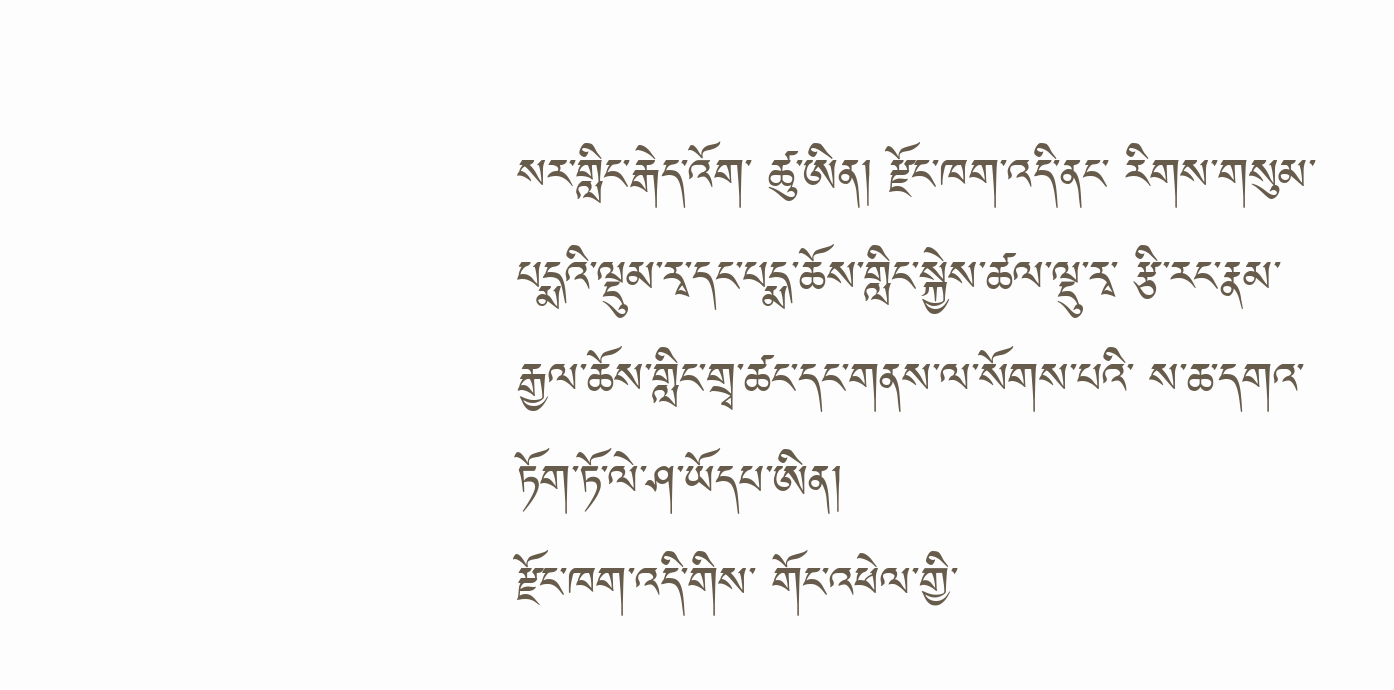སར་གླིང་རྒེད་འོག་ ཚུ་ཨིན། རྫོང་ཁག་འདི་ནང་ རིགས་གསུམ་པདྨའི་ལྡུམ་རྭ་དང་པདྨ་ཆོས་གླིང་སྐྱེས་ཚལ་ལྡུ་རྭ་ རྩི་རང་རྣམ་རྒྱལ་ཆོས་གླིང་གྲྭ་ཚང་དང་གནས་ལ་སོགས་པའི་ ས་ཆ་དགའ་ཏོག་ཏོ་ལེ་ཤ་ཡོདཔ་ཨིན།
རྫོང་ཁག་འདི་གིས་ གོང་འཕེལ་གྱི་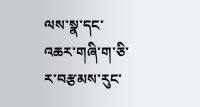ལས་སྣ་དང་འཆར་གཞི་ག་ཅི་ར་བརྩམས་རུང་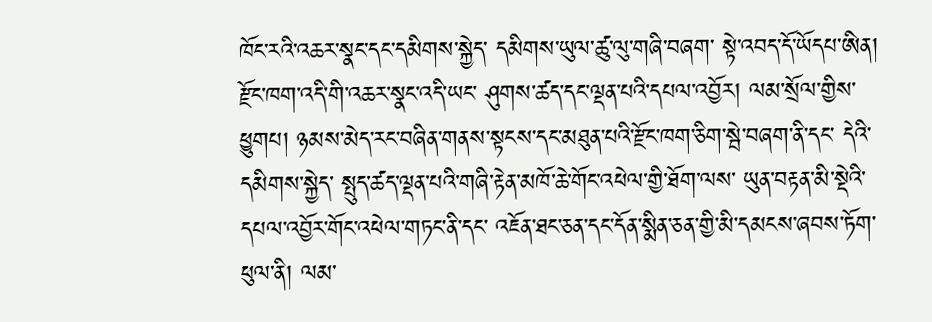ཁོང་རའི་འཆར་སྣང་དང་དམིགས་སྐྱེད་ དམིགས་ཡུལ་ཚུ་ལུ་གཞི་བཞག་ སྟེ་འབད་དོ་ཡོདཔ་ཨིན། རྫོང་ཁག་འདི་གི་འཆར་སྣང་འདི་ཡང་ ཤུགས་ཚད་དང་ལྡན་པའི་དཔལ་འབྱོར། ལམ་སྲོལ་གྱིས་ཕྱུགཔ། ཉམས་མེད་རང་བཞིན་གནས་སྟངས་དང་མཐུན་པའི་རྫོང་ཁག་ཅིག་སྦེ་བཞག་ནི་དང་ དེའི་དམིགས་སྐྱེད་ སྤུད་ཚད་ལྡན་པའི་གཞི་རྟེན་མཁོ་ཆེ་གོང་འཕེལ་གྱི་ཐོག་ལས་ ཡུན་བརྟན་མི་སྡེའི་དཔལ་འབྱོར་གོང་འཕེལ་གཏང་ནི་དང་ འཇོན་ཐང་ཅན་དང་དོན་སྨིན་ཅན་གྱི་མི་དམངས་ཞབས་ཏོག་ཕུལ་ནི། ལམ་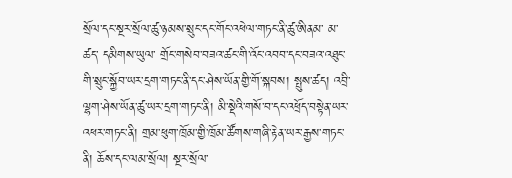སྲོལ་དང་སྔར་སྲོལ་ཚུ་ཉམས་སྲུང་དང་གོང་འཕེལ་གཏང་ནི་ཚུ་ཨིནམ་ མ་ཚད་ དམིགས་ཡུལ་ གྲོང་གསེབ་བཟའ་ཚང་གི་འོང་འབབ་དང་བཟའ་འཐུང་གི་སྲུང་སྐྱོབ་ཡར་དྲག་གཏང་ནི་དང་ཤེས་ཡོན་གྱི་གོ་སྐབས། སྤུས་ཚད། འབྲི་ལྷག་ཤེས་ཡོན་ཚུ་ཡར་དྲག་གཏང་ནི། མི་སྡེའི་གསོ་བ་དང་འཕྲོད་བསྟེན་ཡར་འཕར་གཏང་ནི། གྲམ་ཕུག་ཁྲོམ་གྱི་ཁྲོམ་ཚོགས་གཞི་རྟེན་ཡར་རྒྱས་གཏང་ནི། ཆོས་དང་ལམ་སྲོལ། སྔར་སྲོལ་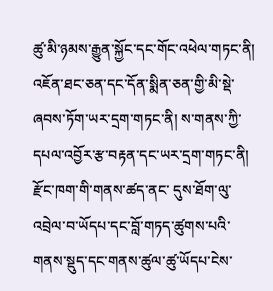ཚུ་མི་ཉམས་རྒྱུན་སྐྱོང་དང་གོང་འཕེལ་གཏང་ནི། འཇོན་ཐང་ཅན་དང་དོན་སྨིན་ཅན་གྱི་མི་སྡེ་ཞབས་ཏོག་ཡར་དྲག་གཏང་ནི། ས་གནས་ཀྱི་དཔལ་འབྱོར་རྩ་བརྟན་དང་ཡར་དྲག་གཏང་ནི། རྫོང་ཁག་གི་གནས་ཚད་ནང་ དུས་ཐོག་ལུ་འབྲེལ་བ་ཡོདཔ་དང་བློ་གཏད་ཚུགས་པའི་གནས་སྡུད་དང་གནས་ཚུལ་ཚུ་ཡོདཔ་ངེས་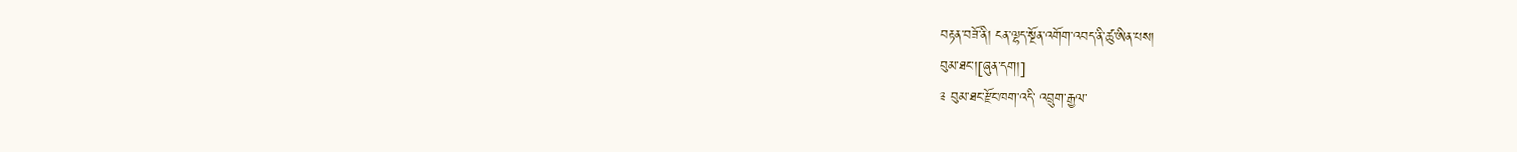བརྟན་བཟོ་ནི། ངན་ལྷད་སྔོན་འགོག་འབད་ནི་ཚུ་ཨིན་པས།
བུམ་ཐང་།[ཞུན་དག།]
༉ བུམ་ཐང་རྫོང་ཁག་འདི་ འབྲུག་རྒྱལ་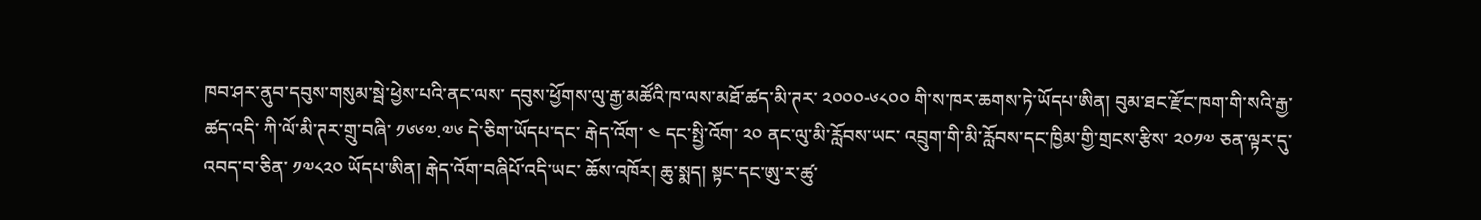ཁབ་ཤར་ནུབ་དབུས་གསུམ་སྦེ་ཕྱེས་པའི་ནང་ལས་ དབུས་ཕྱོགས་ལུ་རྒྱ་མཚོའི་ཁ་ལས་མཐོ་ཚད་མི་ཊར་ ༢༠༠༠-༦༨༠༠ གི་ས་ཁར་ཆགས་ཏེ་ཡོདཔ་ཨིན། བུམ་ཐང་རྫོང་ཁག་གི་སའི་རྒྱ་ཚད་འདི་ ཀི་ལོ་མི་ཊར་གྲུ་བཞི་ ༡༦༦༧.༧༦ དེ་ཅིག་ཡོདཔ་དང་ རྒེད་འོག་ ༤ དང་སྤྱི་འོག་ ༢༠ ནང་ལུ་མི་རློབས་ཡང་ འབྲུག་གི་མི་རློབས་དང་ཁྱིམ་གྱི་གྲངས་རྩིས་ ༢༠༡༧ ཅན་ལྟར་དུ་འབད་བ་ཅིན་ ༡༧༨༢༠ ཡོདཔ་ཨིན། རྒེད་འོག་བཞིཔོ་འདི་ཡང་ ཆོས་འཁོར། ཆུ་སྨད། སྟང་དང་ཨུ་ར་ཚུ་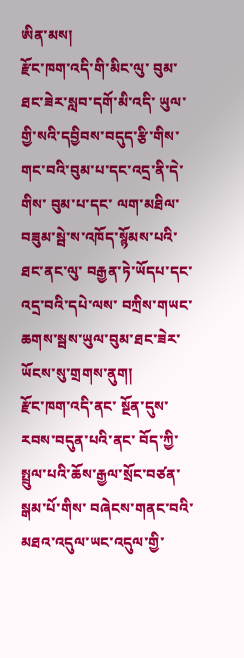ཨིན་མས།
རྫོང་ཁག་འདི་གི་མིང་ལུ་ བུམ་ཐང་ཟེར་སླབ་དགོ་མི་འདི་ ཡུལ་གྱི་སའི་དབྱིབས་བདུད་རྩི་གིས་གང་བའི་བུམ་པ་དང་འདྲ་ནི་དེ་གིས་ བུམ་པ་དང་ ལག་མཐིལ་བཟུམ་སྦེ་ས་འཁོད་སྙོམས་པའི་ཐང་ནང་ལུ་ བརྒྱན་ཏེ་ཡོདཔ་དང་འདྲ་བའི་དཔེ་ལས་ བཀྲིས་གཡང་ཆགས་སྦས་ཡུལ་བུམ་ཐང་ཟེར་ཡོངས་སུ་གྲགས་ནུག།
རྫོང་ཁག་འདི་ནང་ སྔོན་དུས་རབས་བདུན་པའི་ནང་ བོད་ཀྱི་སྤྲུལ་པའི་ཆོས་རྒྱལ་སྲོང་བཙན་སྒམ་པོ་གིས་ བཞེངས་གནང་བའི་མཐའ་འདུལ་ཡང་འདུལ་གྱི་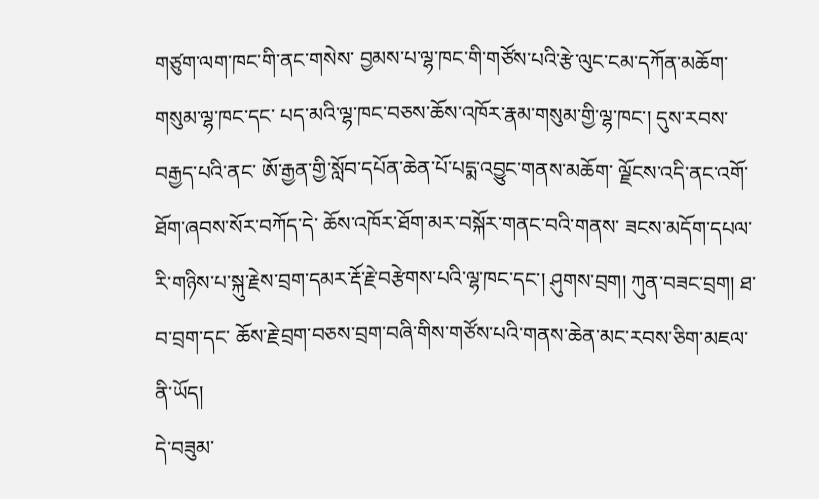གཙུག་ལག་ཁང་གི་ནང་གསེས་ བྱམས་པ་ལྷ་ཁང་གི་གཙོས་པའི་རྩེ་ལུང་ངམ་དཀོན་མཆོག་གསུམ་ལྷ་ཁང་དང་ པད་མའི་ལྷ་ཁང་བཅས་ཆོས་འཁོར་རྣམ་གསུམ་གྱི་ལྷ་ཁང་། དུས་རབས་བརྒྱད་པའི་ནང་ ཨོ་རྒྱན་གྱི་སློབ་དཔོན་ཆེན་པོ་པདྨ་འབྱུང་གནས་མཆོག་ ལྗོངས་འདི་ནང་འགོ་ཐོག་ཞབས་སོར་བཀོད་དེ་ ཆོས་འཁོར་ཐོག་མར་བསྐོར་གནང་བའི་གནས་ ཟངས་མདོག་དཔལ་རི་གཉིས་པ་སྐུ་རྗེས་བྲག་དམར་རྡོ་རྗེ་བརྩེགས་པའི་ལྷ་ཁང་དང་། ཤུགས་བྲག། ཀུན་བཟང་བྲག། ཐ་བ་བྲག་དང་ ཆོས་རྗེ་བྲག་བཅས་བྲག་བཞི་གིས་གཙོས་པའི་གནས་ཆེན་མང་རབས་ཅིག་མཇལ་ནི་ཡོད།
དེ་བཟུམ་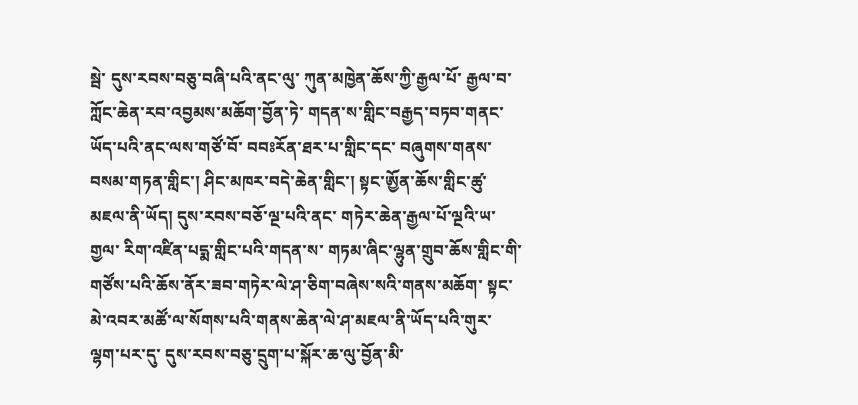སྦེ་ དུས་རབས་བཅུ་བཞི་པའི་ནང་ལུ་ ཀུན་མཁྱེན་ཆོས་ཀྱི་རྒྱལ་པོ་ རྒྱལ་བ་ཀློང་ཆེན་རབ་འབྱམས་མཆོག་བྱོན་ཏེ་ གདན་ས་གླིང་བརྒྱད་བཏབ་གནང་ཡོད་པའི་ནང་ལས་གཙོ་བོ་ བབཿརོན་ཐར་པ་གླིང་དང་ བཞུགས་གནས་བསམ་གཏན་གླིང་། ཤིང་མཁར་བདེ་ཆེན་གླིང་། སྟང་ཨྱོན་ཆོས་གླིང་ཚུ་མཇལ་ནི་ཡོད། དུས་རབས་བཅོ་ལྔ་པའི་ནང་ གཏེར་ཆེན་རྒྱལ་པོ་ལྔའི་ཡ་གྱལ་ རིག་འཛིན་པདྨ་གླིང་པའི་གདན་ས་ གཏམ་ཞིང་ལྷུན་གྲུབ་ཆོས་གླིང་གི་གཙོས་པའི་ཆོས་ནོར་ཟབ་གཏེར་ལེ་ཤ་ཅིག་བཞེས་སའི་གནས་མཆོག་ སྟང་མེ་འབར་མཚོ་ལ་སོགས་པའི་གནས་ཆེན་ལེ་ཤ་མཇལ་ནི་ཡོད་པའི་གུར་ ལྷག་པར་དུ་ དུས་རབས་བཅུ་དྲུག་པ་སྐོར་ཆ་ལུ་བྱོན་མི་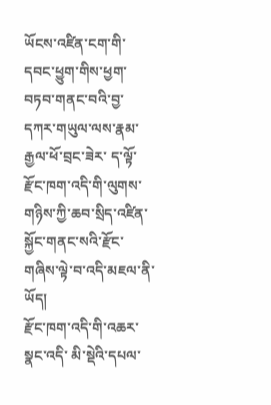ཡོངས་འཛིན་ངག་གི་དབང་ཕྱུག་གིས་ཕྱག་བཏབ་གནང་བའི་བྱ་དཀར་གཡུལ་ལས་རྣམ་རྒྱལ་ཕོ་བྲང་ཟེར་ ད་ལྟོ་རྫོང་ཁག་འདི་གི་ལུགས་གཉིས་ཀྱི་ཆབ་སྲིད་འཛིན་སྐྱོང་གནང་སའི་རྫོང་གཞིས་ལྟེ་བ་འདི་མཇལ་ནི་ཡོད།
རྫོང་ཁག་འདི་གི་འཆར་སྣང་འདི་ མི་སྡེའི་དཔལ་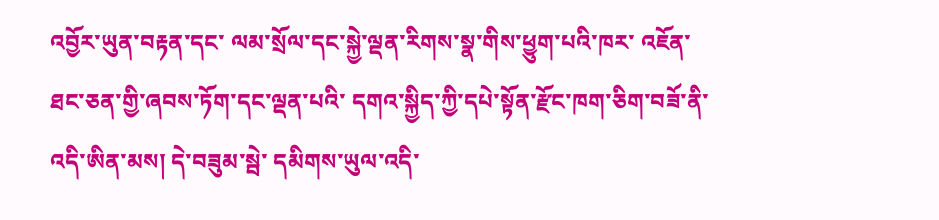འབྱོར་ཡུན་བརྟན་དང་ ལམ་སྲོལ་དང་སྐྱེ་ལྡན་རིགས་སྣ་གིས་ཕྱུག་པའི་ཁར་ འཇོན་ཐང་ཅན་གྱི་ཞབས་ཏོག་དང་ལྡན་པའི་ དགའ་སྐྱིད་ཀྱི་དཔེ་སྟོན་རྫོང་ཁག་ཅིག་བཟོ་ནི་འདི་ཨིན་མས། དེ་བཟུམ་སྦེ་ དམིགས་ཡུལ་འདི་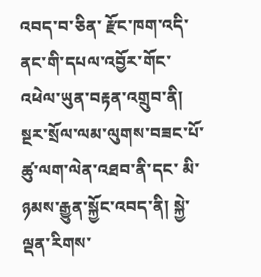འབད་བ་ཅིན་ རྫོང་ཁག་འདི་ནང་གི་དཔལ་འབྱོར་གོང་འཕེལ་ཡུན་བརྟན་འགྲུབ་ནི། སྔར་སྲོལ་ལམ་ལུགས་བཟང་པོ་ཚུ་ལག་ལེན་འཐབ་ནི་དང་ མི་ཉམས་རྒྱུན་སྐྱོང་འབད་ནི། སྐྱེ་ལྡན་རིགས་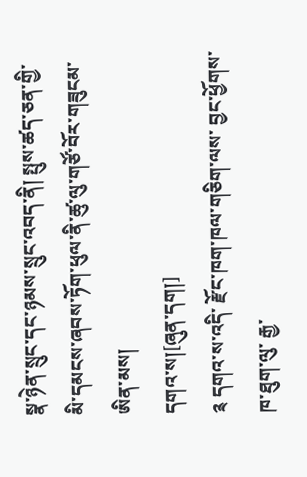སྣ་ཉེན་སྲུང་དང་ཉམས་སྲུང་འབད་ནི། སྤུས་ཚད་ཅན་གྱི་མི་དམངས་ཞབས་ཏོག་ཕུལ་ནི་ཚུ་ལུ་གཙོ་བོར་གཟུངམ་ཨིན་མས།
དགའ་ས།[ཞུན་དག།]
༉ དགའ་ས་འདི་ རྫོང་ཁག་ཁལ་གཅིག་ལས་ བྱང་ཕྱོགས་ཁ་ཐུག་ལུ་ རྒྱ་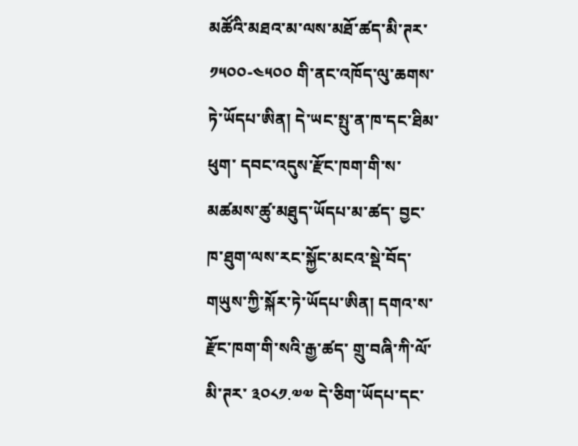མཚོའི་མཐའ་མ་ལས་མཐོ་ཚད་མི་ཊར་ ༡༥༠༠-༤༥༠༠ གི་ནང་འཁོད་ལུ་ཆགས་ཏེ་ཡོདཔ་ཨིན། དེ་ཡང་སྤུ་ན་ཁ་དང་ཐིམ་ཕུག་ དབང་འདུས་རྫོང་ཁག་གི་ས་མཚམས་ཚུ་མཐུད་ཡོདཔ་མ་ཚད་ བྱང་ཁ་ཐུག་ལས་རང་སྐྱོང་མངའ་སྡེ་བོད་གཡུས་ཀྱི་སྐོར་ཏེ་ཡོདཔ་ཨིན། དགའ་ས་རྫོང་ཁག་གི་སའི་རྒྱ་ཚད་ གྲུ་བཞི་ཀི་ལོ་མི་ཊར་ ༣༠༨༡.༧༧ དེ་ཅིག་ཡོདཔ་དང་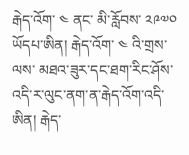རྒེད་འོག་ ༤ ནང་ མི་རློབས་ ༢༩༧༠ ཡོདཔ་ཨིན། རྒེད་འོག་ ༤ འི་གྲས་ལས་ མཐའ་ཟུར་དང་ཐག་རིང་ཤོས་འདི་ར་ལུང་ནག་ན་རྒེད་འོག་འདི་ཨིན། རྒེད་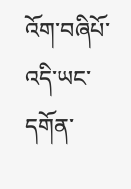འོག་བཞིཔོ་འདི་ཡང་ དགོན་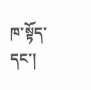ཁ་སྟོད་དང་།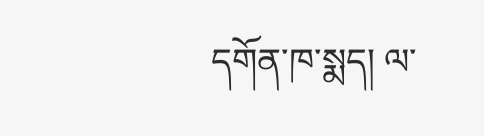དགོན་ཁ་སྨད། ལ་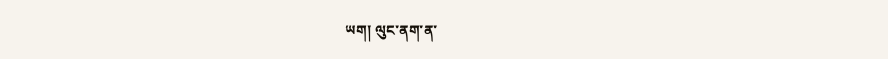ཡག། ལུང་ནག་ན་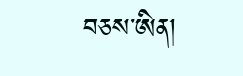བཅས་ཨིན།